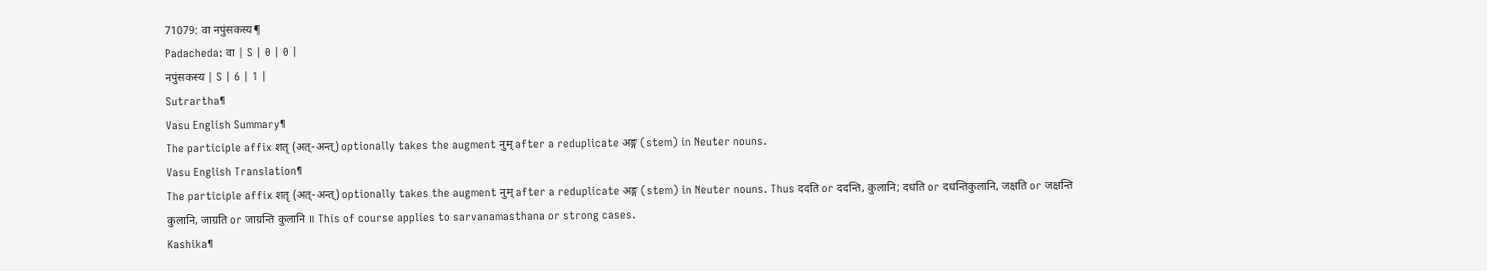71079: वा नपुंसकस्य¶
Padacheda: वा | S | 0 | 0 |
नपुंसकस्य | S | 6 | 1 |
Sutrartha¶
Vasu English Summary¶
The participle affix शतृ (अत्-अन्त्) optionally takes the augment नुम् after a reduplicate अङ्ग (stem) in Neuter nouns.
Vasu English Translation¶
The participle affix शतृ (अत्-अन्त्) optionally takes the augment नुम् after a reduplicate अङ्ग (stem) in Neuter nouns. Thus ददति or ददन्ति, कुलानि; दधति or दधन्तिकुलानि, जक्षति or जक्षन्ति कुलानि, जाग्रति or जाग्रन्ति कुलानि ॥ This of course applies to sarvanamasthana or strong cases.
Kashika¶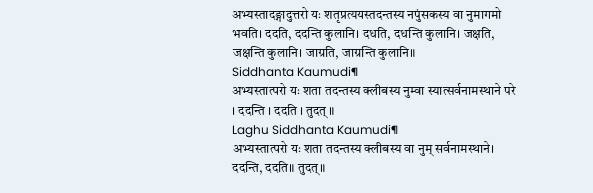अभ्यस्तादङ्गादुत्तरो यः शतृप्रत्ययस्तदन्तस्य नपुंसकस्य वा नुमागमो भवति। ददति, ददन्ति कुलानि। दधति, दधन्ति कुलानि। जक्षति, जक्षन्ति कुलानि। जाग्रति, जाग्रन्ति कुलानि॥
Siddhanta Kaumudi¶
अभ्यस्तात्परो यः शता तदन्तस्य क्लीबस्य नुम्वा स्यात्सर्वनामस्थाने परे । ददन्ति । ददति । तुदत् ॥
Laghu Siddhanta Kaumudi¶
अभ्यस्तात्परो यः शता तदन्तस्य क्लीबस्य वा नुम् सर्वनामस्थाने। ददन्ति, ददति॥ तुदत्॥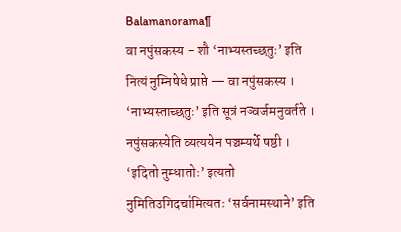Balamanorama¶
वा नपुंसकस्य - शौ ‘नाभ्यस्तच्छतुः’ इति नित्यं नुम्निषेधे प्राप्ते — वा नपुंसकस्य । ‘नाभ्यस्ताच्छतुः’ इति सूत्रं नञ्वर्जमनुवर्तते । नपुंसकस्येति व्यत्ययेन पञ्चम्यर्थे षष्ठी । ‘इदितो नुम्धातोः’ इत्यतो नुमितिउगिदचा॑मित्यतः ‘सर्वनामस्थाने’ इति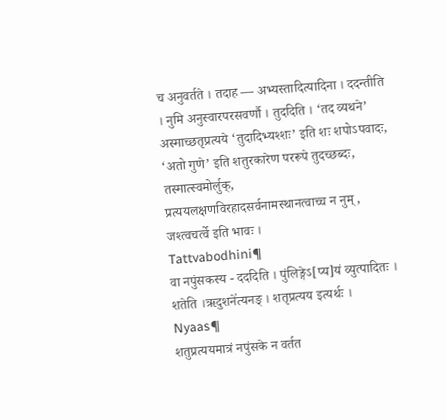च अनुवर्तते । तदाह — अभ्यस्तादित्यादिना । ददन्तीति । नुमि अनुस्वारपरसवर्णौ । तुददिति । ‘तद व्यथने’ अस्माच्छतृप्रत्यये ‘तुदादिभ्यश्शः’ इति शः शपोऽपवादः, ‘अतो गुणे’ इति शतुरकारेण पररूपे तुदच्छब्दः, तस्मात्स्वमोर्लुक्, प्रत्ययलक्षणविरहादसर्वनामस्थानत्वाच्च न नुम्, जश्त्वचर्त्वे इति भावः ।
Tattvabodhini¶
वा नपुंसकस्य - दददिति । पुंलिङ्गेऽ[प्य]यं व्युत्पादितः । शतेति ।ऋदुशने॑त्यनङ् । शतृप्रत्यय इत्यर्थः ।
Nyaas¶
शतुप्रत्ययमात्रं नपुंसके न वर्तत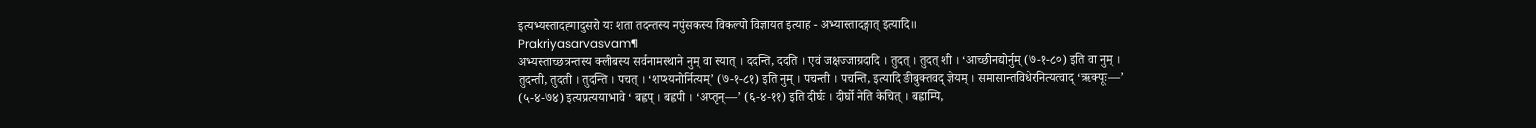इत्यभ्यस्तादह्गादुसरो यः शता तदन्तस्य नपुंसकस्य विकल्पो विज्ञायत इत्याह - अभ्यास्तादङ्गात् इत्यादि॥
Prakriyasarvasvam¶
अभ्यस्ताच्छत्रन्तस्य क्लीबस्य सर्वनामस्थाने नुम् वा स्यात् । ददन्ति, ददति । एवं जक्षज्जाग्रदादि । तुदत् । तुदत् शी । ‘आच्छीनद्योर्नुम् (७-१-८०) इति वा नुम् । तुदन्ती, तुदती । तुदन्ति । पचत् । ‘शप्श्यनोर्नित्यम्’ (७-१-८१) इति नुम् । पचन्ती । पचन्ति, इत्यादि ङीबुक्तवद् ज्ञेयम् । समासान्तविधेरनित्यत्वाद् ‘ऋक्पूः—’ (५-४-७४) इत्यप्रत्ययाभावे ‘ बह्वप् । बह्वपी । ‘अप्तृन्—’ (६-४-११) इति दीर्घः । दीर्घो नेति केचित् । बह्वाम्पि,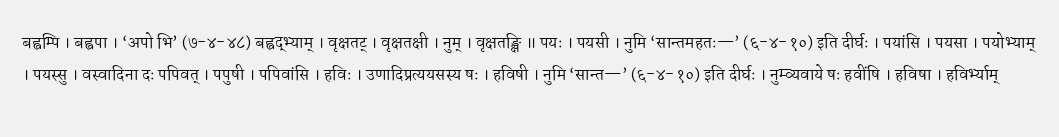बह्वम्पि । बह्वपा । ‘अपो भि’ (७-४-४८) बह्वद्भ्याम् । वृक्षतट् । वृक्षतक्षी । नुम् । वृक्षतङ्क्षि ॥ पयः । पयसी । नुमि ‘सान्तमहतः—’ (६-४-१०) इति दीर्घः । पयांसि । पयसा । पयोभ्याम् । पयस्सु । वस्वादिना दः पपिवत् । पपुषी । पपिवांसि । हविः । उणादिप्रत्ययसस्य षः । हविषी । नुमि ‘सान्त—’ (६-४-१०) इति दीर्घः । नुम्व्यवाये षः हवींषि । हविषा । हविर्भ्याम्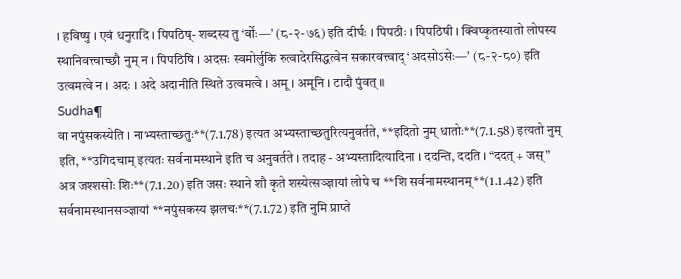। हविष्षु । एवं धनुरादि । पिपठिष्- शब्दस्य तु ‘र्वोः—’ (८-२-७६) इति दीर्घः । पिपठीः । पिपठिषी । क्विप्कृतस्यातो लोपस्य स्थानिवत्त्वाच्छौ नुम् न । पिपठिषि । अदसः स्वमोर्लुकि रुत्वादेरसिद्धत्वेन सकारवत्त्वाद् ‘अदसोऽसेः—’ (८-२-८०) इति उत्वमत्वे न । अदः । अदे अदानीति स्थिते उत्वमत्वे । अमू । अमूनि । टादौ पुंवत् ॥
Sudha¶
वा नपुंसकस्येति । नाभ्यस्ताच्छतुः**(7.1.78) इत्यत अभ्यस्ताच्छतुरित्यनुवर्तते, **इदितो नुम् धातोः**(7.1.58) इत्यतो नुम् इति, **उगिदचाम् इत्यतः सर्वनामस्थाने इति च अनुवर्तते । तदाह - अभ्यस्तादित्यादिना । ददन्ति, ददति । “ददत् + जस्” अत्र जश्शसोः शिः**(7.1.20) इति जसः स्थाने शौ कृते शस्येत्सञ्ज्ञायां लोपे च **शि सर्वनामस्थानम्**(1.1.42) इति सर्वनामस्थानसञ्ज्ञायां **नपुंसकस्य झलचः**(7.1.72) इति नुमि प्राप्ते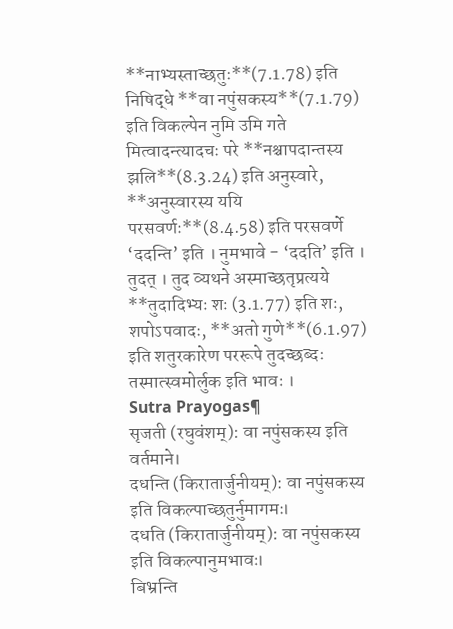**नाभ्यस्ताच्छतुः**(7.1.78) इति निषिद्धे **वा नपुंसकस्य**(7.1.79) इति विकल्पेन नुमि उमि गते मित्वादन्त्यादचः परे **नश्चापदान्तस्य झलि**(8.3.24) इति अनुस्वारे, **अनुस्वारस्य ययि परसवर्णः**(8.4.58) इति परसवर्णे ‘ददन्ति’ इति । नुमभावे - ‘ददति’ इति । तुदत् । तुद व्यथने अस्माच्छतृप्रत्यये **तुदादिभ्यः शः (3.1.77) इति शः, शपोऽपवादः, **अतो गुणे**(6.1.97) इति शतुरकारेण पररूपे तुदच्छब्दः तस्मात्स्वमोर्लुक इति भावः ।
Sutra Prayogas¶
सृजती (रघुवंशम्): वा नपुंसकस्य इति वर्तमाने।
दधन्ति (किरातार्जुनीयम्): वा नपुंसकस्य इति विकल्पाच्छतुर्नुमागमः।
दधति (किरातार्जुनीयम्): वा नपुंसकस्य इति विकल्पानुमभावः।
बिभ्रन्ति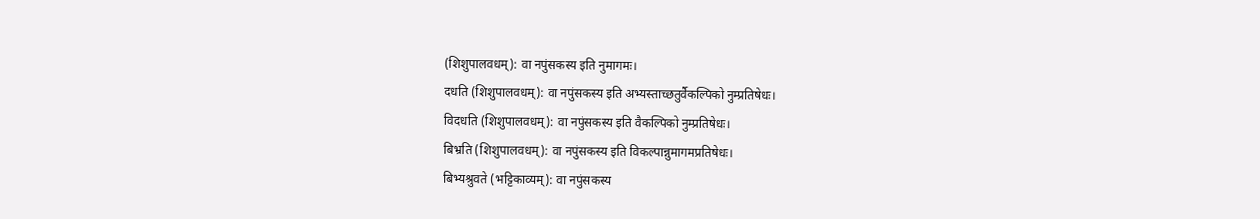(शिशुपालवधम्): वा नपुंसकस्य इति नुमागमः।
दधति (शिशुपालवधम्): वा नपुंसकस्य इति अभ्यस्ताच्छतुर्वैकल्पिको नुम्प्रतिषेधः।
विदधति (शिशुपालवधम्): वा नपुंसकस्य इति वैकल्पिको नुम्प्रतिषेधः।
बिभ्रति (शिशुपालवधम्): वा नपुंसकस्य इति विकल्पान्नुमागमप्रतिषेधः।
बिभ्यश्रुवते (भट्टिकाव्यम्): वा नपुंसकस्य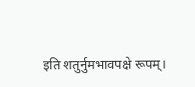इति शतुर्नुमभावपक्षे रूपम्।